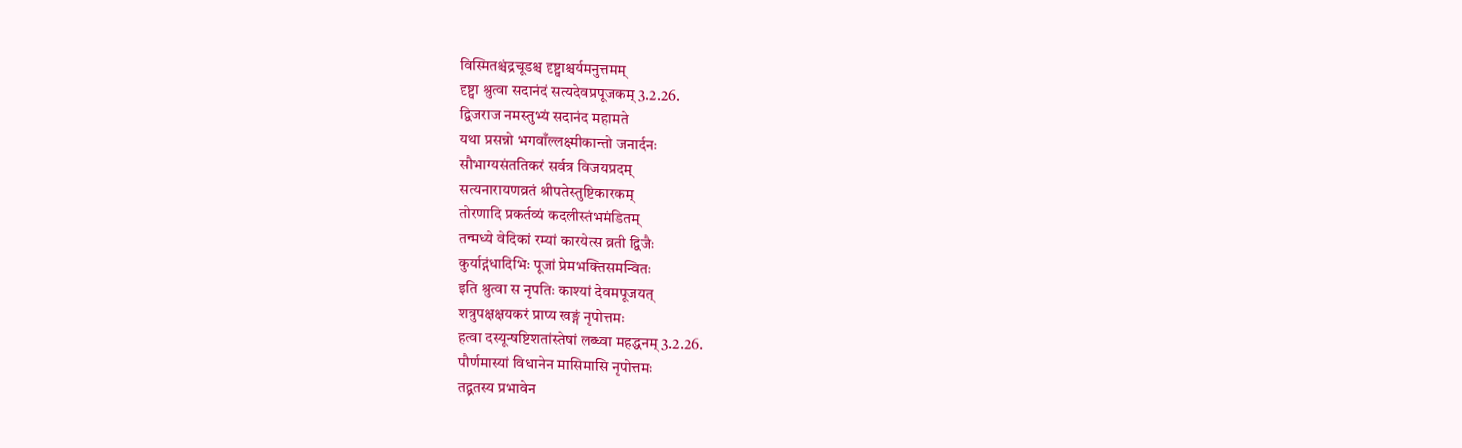विस्मितश्चंद्रचूडश्च दृष्ट्वाश्चर्यमनुत्तमम्
दृष्ट्वा श्रुत्वा सदानंदं सत्यदेवप्रपूजकम् 3.2.26.
द्विजराज नमस्तुभ्यं सदानंद महामते
यथा प्रसन्नो भगवाँल्लक्ष्मीकान्तो जनार्दनः
सौभाग्यसंततिकरं सर्वत्र विजयप्रदम्
सत्यनारायणव्रतं श्रीपतेस्तुष्टिकारकम्
तोरणादि प्रकर्तव्यं कदलीस्तंभमंडितम्
तन्मध्ये वेदिकां रम्यां कारयेत्स व्रती द्विजैः
कुर्याद्गंधादिभिः पूजां प्रेमभक्तिसमन्वितः
इति श्रुत्वा स नृपतिः काश्यां देवमपूजयत्
शत्रुपक्षक्षयकरं प्राप्य खङ्गं नृपोत्तमः
हत्वा दस्यून्षष्टिशतांस्तेषां लब्ध्वा महद्धनम् 3.2.26.
पौर्णमास्यां विधानेन मासिमासि नृपोत्तमः
तद्व्रतस्य प्रभावेन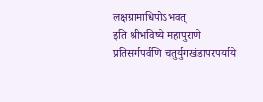लक्षग्रामाधिपोऽभवत्
इति श्रीभविष्ये महापुराणे प्रतिसर्गपर्वणि चतुर्युगखंडापरपर्याये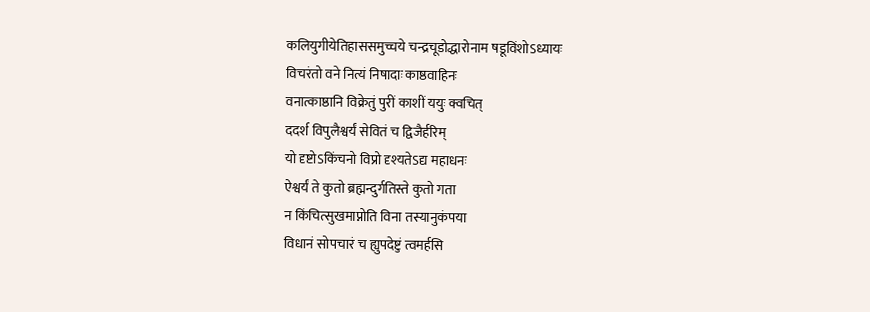कलियुगीयेतिहाससमुच्चये चन्द्रचूडोद्धारोनाम षडूविंशोऽध्यायः
विचरंतो वने नित्यं निषादाः काष्ठवाहिनः
वनात्काष्ठानि विक्रेतुं पुरीं काशीं ययुः क्वचित्
ददर्श विपुलैश्वर्यं सेवितं च द्विजैर्हरिम्
यो दृष्टोऽकिंचनो विप्रो दृश्यतेऽद्य महाधनः
ऐश्वर्यं ते कुतो ब्रह्मन्दुर्गतिस्ते कुतो गता
न किंचित्सुखमाप्नोति विना तस्यानुकंपया
विधानं सोपचारं च ह्युपदेष्टुं त्वमर्हसि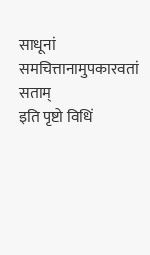साधूनां समचित्तानामुपकारवतां सताम्
इति पृष्टो विधिं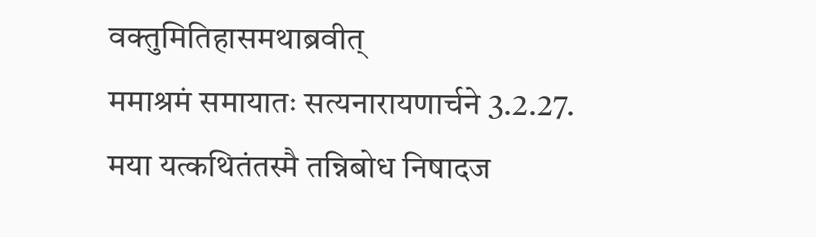वक्तुमितिहासमथाब्रवीत्
ममाश्रमं समायातः सत्यनारायणार्चने 3.2.27.
मया यत्कथितंतस्मै तन्निबोध निषादज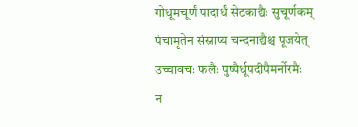गोधूमचूर्णं पादार्धं सेटकाद्यैः सुचूर्णकम्
पंचामृतेन संस्नाप्य चन्दनाद्यैश्च पूजयेत्
उच्चावचः फलैः पुष्पैर्धूपदीपैमर्नोरमैः
न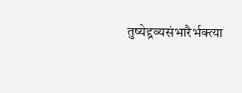तुष्येद्द्रव्यसंभारैर्भक्त्या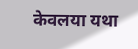केवलया यथा